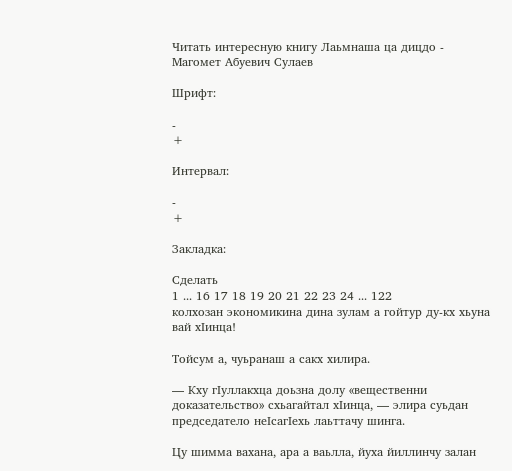Читать интересную книгу Лаьмнаша ца дицдо - Магомет Абуевич Сулаев

Шрифт:

-
+

Интервал:

-
+

Закладка:

Сделать
1 ... 16 17 18 19 20 21 22 23 24 ... 122
колхозан экономикина дина зулам а гойтур ду-кх хьуна вай хIинца!

Тойсум а, чуьранаш а сакх хилира.

— Кху гIуллакхца доьзна долу «вещественни доказательство» схьагайтал хIинца, — элира суьдан председатело неIсагIехь лаьттачу шинга.

Цу шимма вахана, ара а ваьлла, йуха йиллинчу залан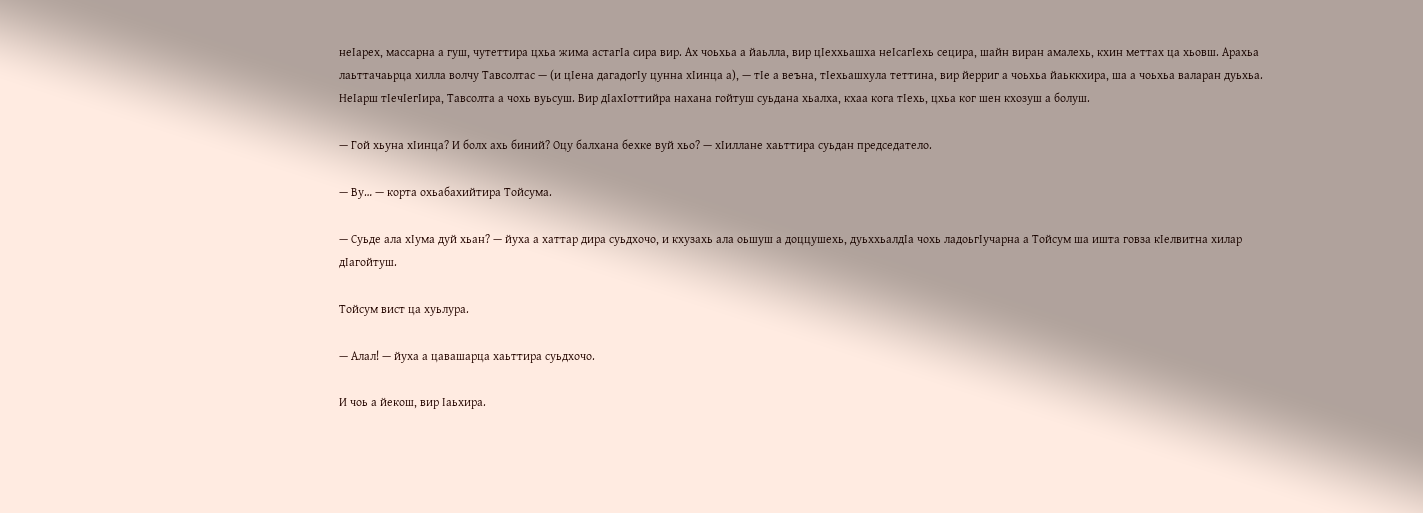неIарех, массарна а гуш, чутеттира цхьа жима астагIа сира вир. Ах чоьхьа а йаьлла, вир цIеххьашха неIсагIехь сецира, шайн виран амалехь, кхин меттах ца хьовш. Арахьа лаьттачаьрца хилла волчу Тавсолтас — (и цIена дагадогIу цунна хIинца а), — тIе а веъна, тIехьашхула теттина, вир йерриг а чоьхьа йаьккхира, ша а чоьхьа валаран дуьхьа. НеIарш тIечIегIира, Тавсолта а чохь вуьсуш. Вир дIахIоттийра нахана гойтуш суьдана хьалха, кхаа кога тIехь, цхьа ког шен кхозуш а болуш.

— Гой хьуна хIинца? И болх ахь биний? Оцу балхана бехке вуй хьо? — хIиллане хаьттира суьдан председатело.

— Ву… — корта охьабахийтира Тойсума.

— Суьде ала хIума дуй хьан? — йуха а хаттар дира суьдхочо, и кхузахь ала оьшуш а доццушехь, дуьххьалдIа чохь ладоьгIучарна а Тойсум ша ишта говза кIелвитна хилар дIагойтуш.

Тойсум вист ца хуьлура.

— Алал! — йуха а цавашарца хаьттира суьдхочо.

И чоь а йекош, вир Iаьхира.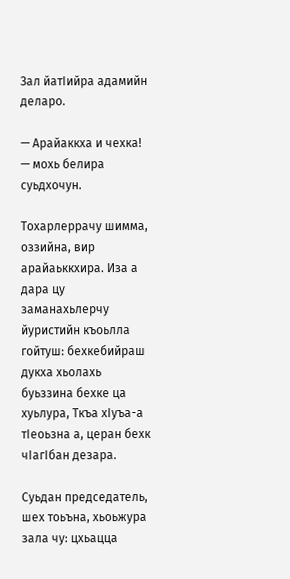Зал йатIийра адамийн деларо.

— Арайаккха и чехка! — мохь белира суьдхочун.

Тохарлеррачу шимма, оззийна, вир арайаьккхира. Иза а дара цу заманахьлерчу йуристийн къоьлла гойтуш: бехкебийраш дукха хьолахь буьззина бехке ца хуьлура, Ткъа хIуъа-а тIеоьзна а, церан бехк чIагIбан дезара.

Суьдан председатель, шех тоьъна, хьоьжура зала чу: цхьацца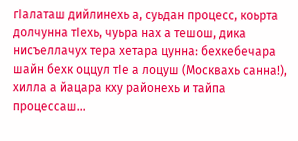гIалаташ дийлинехь а, суьдан процесс, коьрта долчунна тIехь, чуьра нах а тешош, дика нисъеллачух тера хетара цунна: бехкебечара шайн бехк оццул тIе а лоцуш (Москвахь санна!), хилла а йацара кху районехь и тайпа процессаш…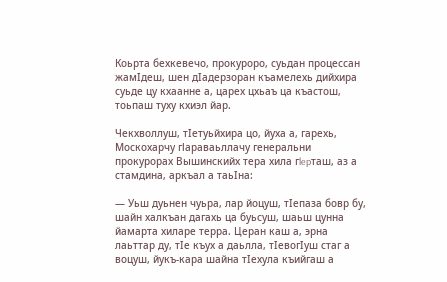Коьрта бехкевечо, прокуроро, суьдан процессан жамIдеш, шен дIадерзоран къамелехь дийхира суьде цу кхаанне а, царех цхьаъ ца къастош, тоьпаш туху кхиэл йар.

Чекхволлуш, тIетуьйхира цо, йуха а, гарехь, Москохарчу гlaраваьллачу генеральни прокурорах Вышинскийх тера хила гlepташ, аз а стамдина, аркъал а таьIна:

— Уьш дуьнен чуьра, лар йоцуш, тIепаза бовр бу, шайн халкъан дагахь ца буьсуш, шаьш цунна йамарта хиларе терра. Церан каш а, эрна лаьттар ду, тIе къух а даьлла, тIевогIуш стаг а воцуш, йукъ-кара шайна тIехула къийгаш а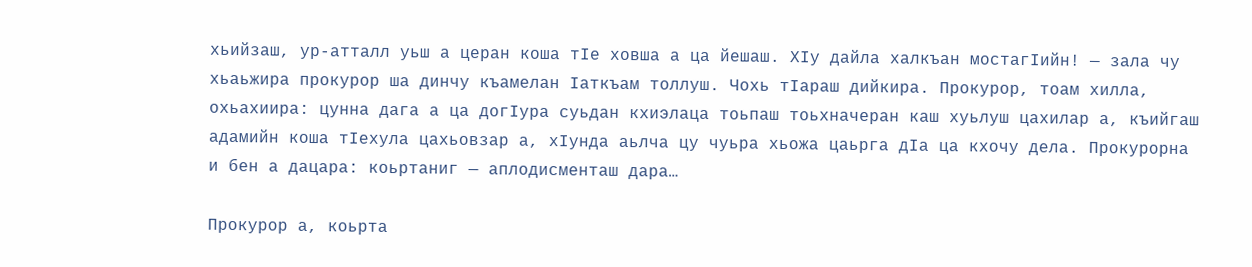хьийзаш, ур-атталл уьш а церан коша тIе ховша а ца йешаш. ХIу дайла халкъан мостагIийн! — зала чу хьаьжира прокурор ша динчу къамелан Iаткъам толлуш. Чохь тIараш дийкира. Прокурор, тоам хилла, охьахиира: цунна дага а ца догIура суьдан кхиэлаца тоьпаш тоьхначеран каш хуьлуш цахилар а, къийгаш адамийн коша тIехула цахьовзар а, хIунда аьлча цу чуьра хьожа цаьрга дIа ца кхочу дела. Прокурорна и бен а дацара: коьртаниг — аплодисменташ дара…

Прокурор а, коьрта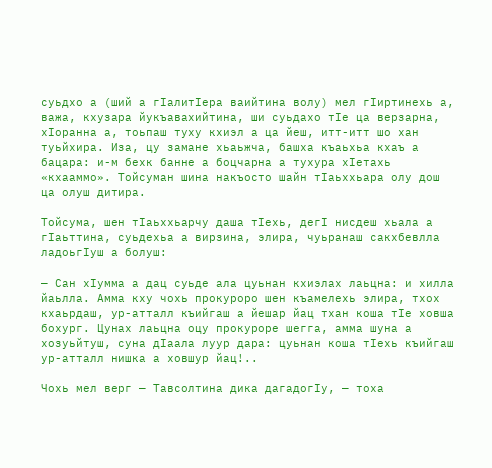суьдхо а (ший а гIалитIера ваийтина волу) мел гIиртинехь а, важа, кхузара йукъавахийтина, ши суьдахо тIе ца верзарна, хIоранна а, тоьпаш туху кхиэл а ца йеш, итт-итт шо хан туьйхира. Иза, цу замане хьаьжча, башха къаьхьа кхаъ а бацара: и-м бехк банне а боцчарна а тухура хIетахь «кхааммо». Тойсуман шина накъосто шайн тIаьххьара олу дош ца олуш дитира.

Тойсума, шен тIаьххьарчу даша тIехь, дегI нисдеш хьала а гIаьттина, суьдехьа а вирзина, элира, чуьранаш сакхбевлла ладоьгIуш а болуш:

— Сан хIумма а дац суьде ала цуьнан кхиэлах лаьцна: и хилла йаьлла. Амма кху чохь прокуроро шен къамелехь элира, тхох кхаьрдаш, ур-атталл къийгаш а йешар йац тхан коша тIе ховша бохург. Цунах лаьцна оцу прокуроре шегга, амма шуна а хозуьйтуш, суна дIаала луур дара: цуьнан коша тIехь къийгаш ур-атталл нишка а ховшур йац!..

Чохь мел верг — Тавсолтина дика дагадогIу, — тоха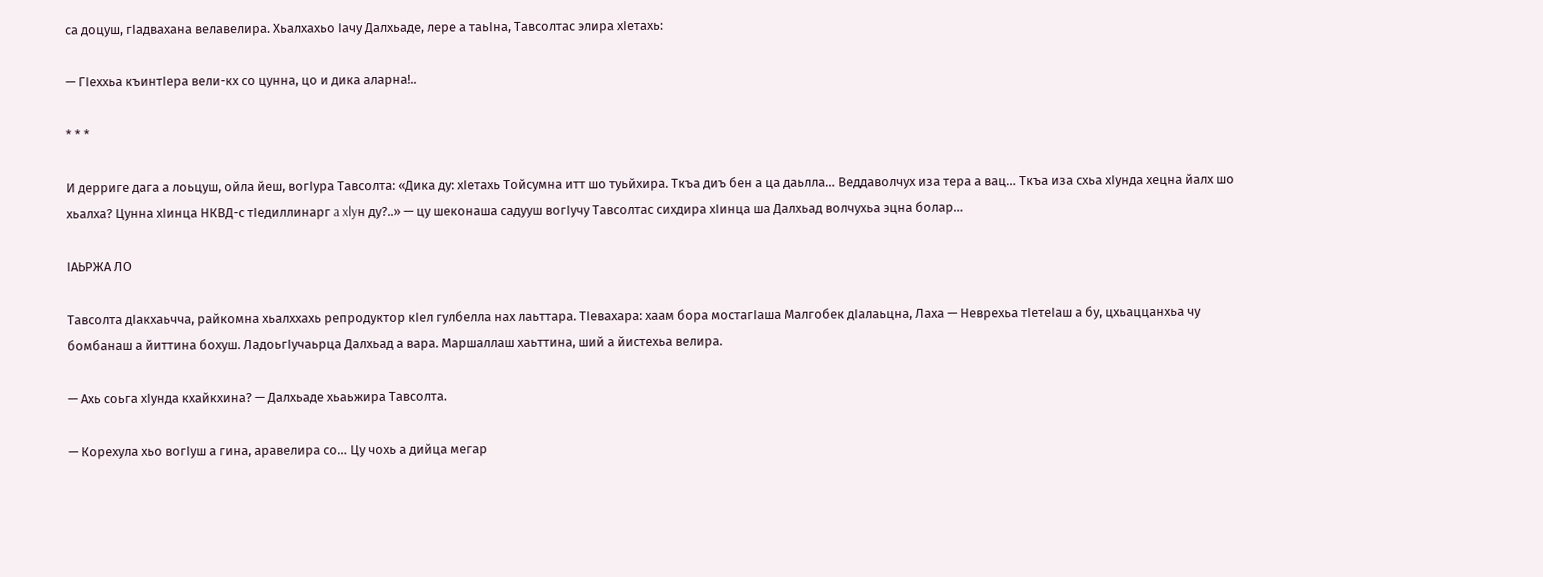са доцуш, гIадвахана велавелира. Хьалхахьо Iачу Далхьаде, лере а таьIна, Тавсолтас элира хIетахь:

— ГIеххьа къинтIера вели-кх со цунна, цо и дика аларна!..

* * *

И дерриге дага а лоьцуш, ойла йеш, вогIура Тавсолта: «Дика ду: хIетахь Тойсумна итт шо туьйхира. Ткъа диъ бен а ца даьлла… Веддаволчух иза тера а вац… Ткъа иза схьа хIунда хецна йалх шо хьалха? Цунна хIинца НКВД-с тIедиллинарг a xlyн ду?..» — цу шеконаша садууш вогIучу Тавсолтас сихдира хIинца ша Далхьад волчухьа эцна болар…

IАЬРЖА ЛО

Тавсолта дIакхаьчча, райкомна хьалххахь репродуктор кIел гулбелла нах лаьттара. ТIевахара: хаам бора мостагIаша Малгобек дIалаьцна, Лаха — Неврехьа тIетеIаш а бу, цхьаццанхьа чу бомбанаш а йиттина бохуш. ЛадоьгIучаьрца Далхьад а вара. Маршаллаш хаьттина, ший а йистехьа велира.

— Ахь соьга хIунда кхайкхина? — Далхьаде хьаьжира Тавсолта.

— Корехула хьо вогIуш а гина, аравелира со… Цу чохь а дийца мегар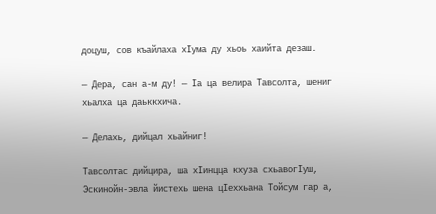доцуш, сов къайлаха хIума ду хьоь хаийта дезаш.

— Дера, сан а-м ду! — Iа ца велира Тавсолта, шениг хьалха ца даьккхича.

— Делахь, дийцал хьайниг!

Тавсолтас дийцира, ша хIинцца кхуза схьавогIуш, Эскинойн-эвла йистехь шена цIеххьана Тойсум гар а,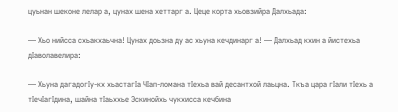цуьнан шеконе лелар а, цунах шена хеттарг а. Цеце корта хьовзийра Далхьада:

— Хьо нийсса схьакхаьчна! Цунах доьзна ду ас хьуна кечдинарг а! — Далхьад кхин а йистехьа дIаволавелира:

— Хьуна дагадогIу-кх хьастагIа ЧIап-ломана тIехьа вай десантхой лаьцна. Ткъа цара гIали тIехь а тIечIагIдина, шайна тIаьххье Эскинойхь чукхисса кечбина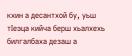кхин а десантхой бу, уьш тIеэца кийча берш хьалхехь билгалбаха дезаш а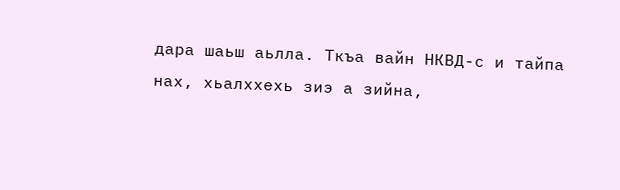дара шаьш аьлла. Ткъа вайн НКВД-с и тайпа нах, хьалххехь зиэ а зийна,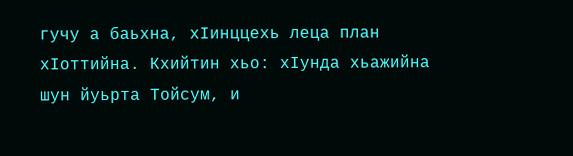гучу а баьхна, хIинццехь леца план хIоттийна. Кхийтин хьо: хIунда хьажийна шун йуьрта Тойсум, и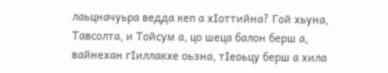лаьцначуьра ведда кеп а хIоттийна? Гой хьуна, Тавсолта, и Тойсум а, цо шеца балон берш а, вайнехан гIиллакхе оьзна, тIеоьцу берш а хила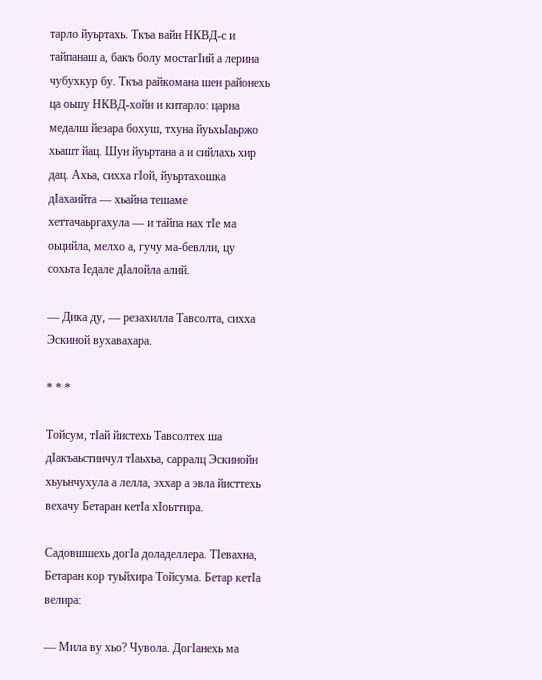тарло йуьртахь. Ткъа вайн НКВД-с и тайпанаш а, бакъ болу мостагIий а лерина чубухкур бу. Ткъа райкомана шен районехь ца оьшу НКВД-хойн и китарло: царна медалш йезара бохуш, тхуна йуьхьIаьржо хьашт йац. Шун йуьртана а и сийлахь хир дац. Ахьа, сихха гIой, йуьртахошка дIахаийта — хьайна тешаме хеттачаьргахула — и тайпа нах тIе ма оьцийла, мелхо а, гучу ма-бевлли, цу сохьта Iедале дIалойла алий.

— Дика ду, — резахилла Тавсолта, сихха Эскиной вухавахара.

* * *

Тойсум, тIай йистехь Тавсолтех ша дIакъаьстинчул тIаьхьа, сарралц Эскинойн хьуьнчухула а лелла, эххар а эвла йисттехь вехачу Бетаран кетIа хIоьттира.

Садовшшехь догIа доладеллера. ТIевахна, Бетаран кор туьйхира Тойсума. Бетар кетIа велира:

— Мила ву хьо? Чувола. ДогIанехь ма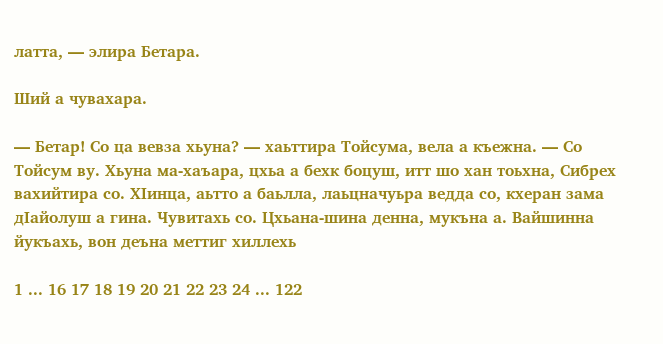латта, — элира Бетара.

Ший а чувахара.

— Бетар! Со ца вевза хьуна? — хаьттира Тойсума, вела а къежна. — Со Тойсум ву. Хьуна ма-хаъара, цхьа а бехк боцуш, итт шо хан тоьхна, Сибрех вахийтира со. ХIинца, аьтто а баьлла, лаьцначуьра ведда со, кхеран зама дIайолуш а гина. Чувитахь со. Цхьана-шина денна, мукъна а. Вайшинна йукъахь, вон деъна меттиг хиллехь

1 ... 16 17 18 19 20 21 22 23 24 ... 122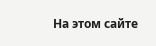На этом сайте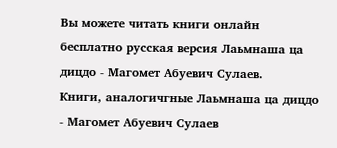Вы можете читать книги онлайн бесплатно русская версия Лаьмнаша ца дицдо - Магомет Абуевич Сулаев.
Книги, аналогичгные Лаьмнаша ца дицдо - Магомет Абуевич Сулаев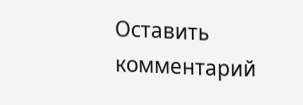Оставить комментарий